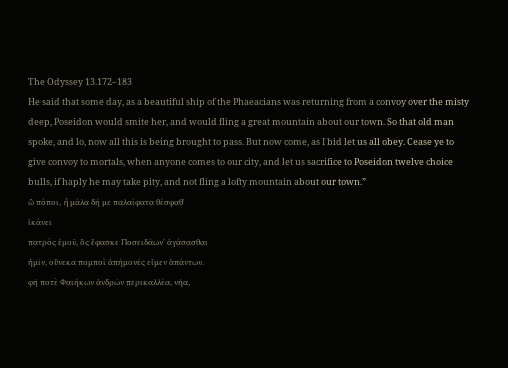The Odyssey 13.172–183
He said that some day, as a beautiful ship of the Phaeacians was returning from a convoy over the misty deep, Poseidon would smite her, and would fling a great mountain about our town. So that old man spoke, and lo, now all this is being brought to pass. But now come, as I bid let us all obey. Cease ye to give convoy to mortals, when anyone comes to our city, and let us sacrifice to Poseidon twelve choice bulls, if haply he may take pity, and not fling a lofty mountain about our town.”
ὢ πόποι, ἦ μάλα δή με παλαίφατα θέσφαθʼ
ἱκάνει
πατρὸς ἐμοῦ, ὃς ἔφασκε Ποσειδάωνʼ ἀγάσασθαι
ἡμῖν, οὕνεκα πομποὶ ἀπήμονές εἰμεν ἁπάντων.
φῆ ποτὲ Φαιήκων ἀνδρῶν περικαλλέα, νῆα,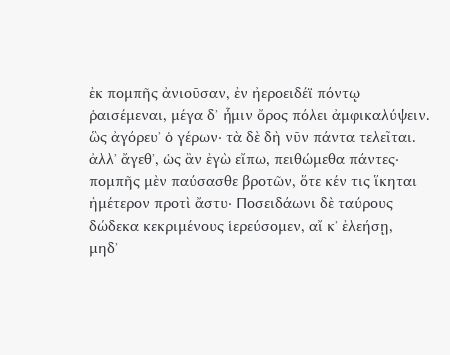ἐκ πομπῆς ἀνιοῦσαν, ἐν ἠεροειδέϊ πόντῳ
ῥαισέμεναι, μέγα δʼ ἧμιν ὄρος πόλει ἀμφικαλύψειν.
ὣς ἀγόρευʼ ὁ γέρων· τὰ δὲ δὴ νῦν πάντα τελεῖται.
ἀλλʼ ἄγεθʼ, ὡς ἂν ἐγὼ εἴπω, πειθώμεθα πάντες·
πομπῆς μὲν παύσασθε βροτῶν, ὅτε κέν τις ἵκηται
ἡμέτερον προτὶ ἄστυ· Ποσειδάωνι δὲ ταύρους
δώδεκα κεκριμένους ἱερεύσομεν, αἴ κʼ ἐλεήσῃ,
μηδʼ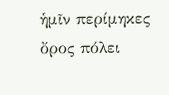ἡμῖν περίμηκες ὄρος πόλει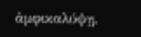ἀμφικαλύψῃ.